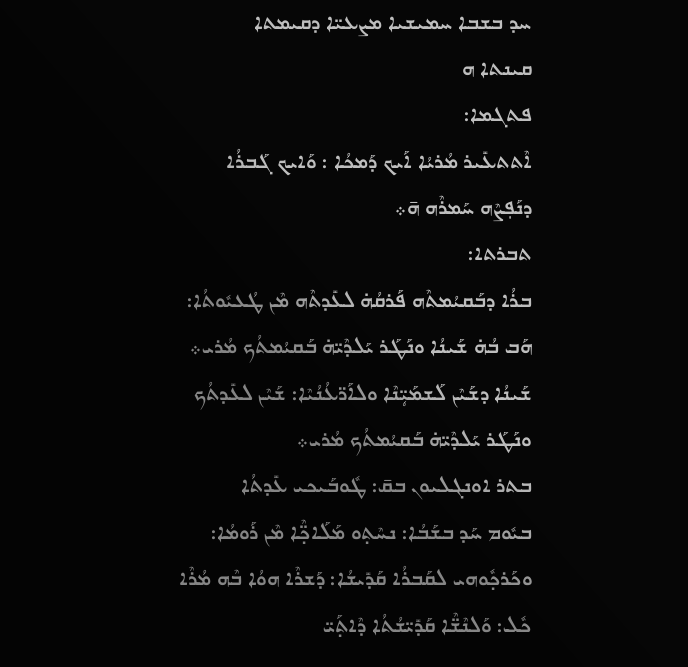ܚܕ ܒܫܒܐ ܚܡܝܫܝܐ ܡܨܥܝ̈ܐ ܕܩܝܡܬܐ
ܩܝܢܬܐ ܗ
ܦܬܓܡܐ:
ܐܶܬܬܥܺܝܪ ܡܳܪܝܳܐ ܐܰܝܟ ܕܰܡܟܳܐ : ܘܰܐܝܟ ܓܰܒܪܳܐ ܕܢܰܦܼܨܶܗ ܚܰܡܪܶܗ ܗ̄܀
ܬܒܪܬ‌ܐ:
ܒܪܳܐ ܕܒܰܩܝܳܡܬܶܗ ܦܰܪܩܳܗ̇ ܠܥܺܕܬܶܗ ܡܶܢ ܛܳܥܝܽܘܬܳܐ: ܗܰܒ ܒܳܗ̇ ܫܰܝܢܳܐ ܘܢܰܛܰܪ ܝܰܠܕܶܝ̈ܗ̇ ܒܰܩܝܳܡܬܳܟ ܡܳܪܝ܀
ܫܰܝܢܳܐ ܕܫܰܝܶܢ ܠܰܫܡܰܝܴ̈ܢܶܐ ܘܠܐܰܪ̈ܥܳܢܳܝܶܐ: ܫܰܝܶܢ ܠܥܺܕܬܳܟ ܘܢܰܛܰܪ ܝܰܠܕܶܝ̈ܗ̇ ܒܰܩܝܳܡܬܳܟ ܡܳܪܝ܀
ܒܬܪ ܐܘܢܓܠܝܘܢ ܒܩ̄: ܛܽܘܒܰܝܟܝ ܥܺܕܬܳܐ
ܒܝܽܘܡ ܚܰܕ ܒܫܰܒܳܐ: ܢܚܶܬ̣ܘ ܡܰܠܰܐܟ̣̈ܶܐ ܡܶܢ ܪܰܘܡܳܐ: ܘܟܰܪܟ̣ܽܘܗܝ ܠܩܰܒܪܳܐ ܩܰܕܺܝܫܳܐ: ܕܰܫܪܶܐ ܗܘܳܐ ܒܶܗ ܡܳܪܶܐ ܟܽܠ: ܘܰܠܢܶܫ̈ܶܐ ܩܰܕܺܝ̈ܫܳܬܳܐ ܕܶܐܬ̣ܰܝ̈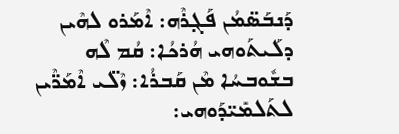ܕܰܢܒܰܣ̈ܡܳܢ ܦܰܓ̣ܪܶܗ: ܐܶܡܰܪܘ ܠܗܶܝܢ ܕܠܰܝܬܰܘܗܝ ܗܳܪܟܳܐ: ܩܳܡ ܠܶܗ ܒܫܽܘܒܚܳܐ ܡܶܢ ܩܰܒܪܳܐ: ܙܶܠ̈ܝ ܐܶܡܰܪ̈ܶܝܢ ܠܬܰܠܡܺܝ̈ܕܰܘܗܝ: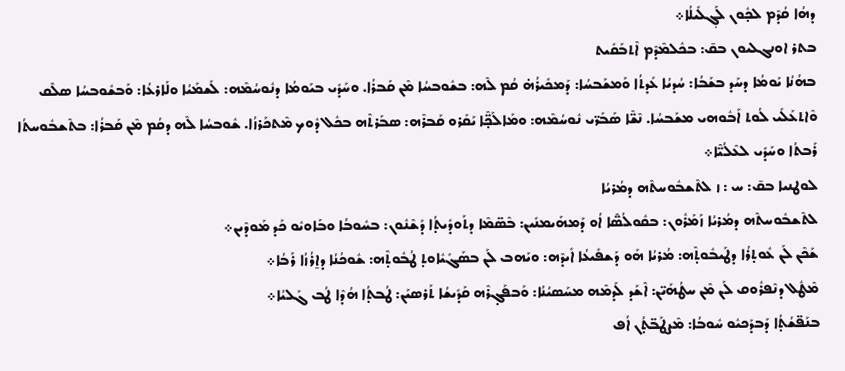ܕܗܳܐ ܩܳܕܶܡ ܠܟ̣ܽܘܢ ܠܰܓ݂ܠܺܝܠܳܐ܀
ܒܬܪ ܐܘܢܓܠܝܘܢ ܒܩ̄: ܒܟܽܠܡܶܕܶܡ ܐܶܬܒܰܩܺܝܬ
ܒܗܳܢܳܐ ܝܰܘܡܳܐ ܕܚܰܕ ܒܫܰܒܳܐ: ܚܳܕܝܳܐ ܥܺܕܬܳܐ ܘܰܡܫܰܒܚܳܐ: ܕܰܡܟܺܝܪܳܗ̇ ܩܳܡ ܠܶܗ: ܒܫܽܘܒܚܳܐ ܡܶܢ ܩܰܒܪܳܐ. ܘܚܰܕܺܝ ܒܝܰܘܡܳܐ ܕܢܽܘܚܳܡܶܗ: ܠܰܫܡܰܝܳܐ ܘܠܰܐܪܥܳܐ: ܘܰܒܫܽܘܒܚܳܐ ܣܠܶܩ ܘܶܐܬܥܰܠܺܝ ܠܳܘܬ ܐܰܒܽܘܗܝ ܡܫܰܒܚܳܐ. ܢܶܫ̈ܶܐ ܣܰܒܰܪ̈ܝ ܢܽܘܚܳܡܶܗ: ܘܡܰܐܠܰܟ̣̈ܶܐ ܝܰܩܰܪܘ ܩܰܒܪܶܗ: ܣܒܰܪܬܶܗ ܒܟܽܠ ܕܽܘܟ ܡܶܬܟܰܪܙܳܐ. ܫܽܘܒܚܳܐ ܠܶܗ ܕܩܳܡ ܡܶܢ ܩܰܒܪܳܐ: ܒܬܶܫܒܽܘܚܬܳܐ ܪܰܒܬܳܐ ܘܚܰܕܺܝ ܠܥܶܠܳܝ̈ܶܐ܀
ܠܘܛܢܝܐ ܒܩ̄: ܚ : ܙ ܠܬܶܫܒܽܘܚܬܶܗ ܕܡܳܪܝܳܐ
ܠܬܶܫܒܽܘܚܬܶܗ ܕܡܳܪܝܳܐ ܙܰܡܰܪܽܘܢ: ܒܩܽܘܠܳܣ̈ܶܐ ܐܳܘ ܕܰܡܗܰܝܡܢܺܝܢ: ܒܶܣ̈ܡܶܐ ܕܬܰܘܕܺܝܬ̣ܳܐ ܕܰܫܶܢܽܘܢ: ܒܚܽܘܒܳܐ ܘܒܰܐܘܝܽܘ ܟܰܕ ܡܰܘܕܶܝܢ܀
ܫܰܟܶܢ ܠܰܢ ܥܽܘܬ̣ܪܳܐ ܕܛܰܝܒܽܘܬ̣ܶܗ: ܡܳܪܝܳܐ ܗܰܘ ܕܰܫܦܺܝܥܳܐ ܐܺܝܕܶܗ: ܘܝܰܗܒ ܠܰܢ ܒܣܰܓܺܝܽܐܘܬ̣ ܛܳܒܽܘܬ̣ܶܗ: ܫܽܘܟܳܢܳܐ ܕܐ̱ܪܳܙܳܐ ܪܰܒܳܐ܀
ܡܶܛܽܠ ܕܢܶܦܪܽܘܩ ܠܰܢ ܡܶܢ ܚܛܳܗܰܝ̈ܢ: ܐܶܫܰܕ ܠܰܕܡܶܗ ܡܚܰܣܝܳܢܳܐ: ܘܰܒܦܰܓ̣ܪܶܗ ܩܰܕܺܝܫܳܐ ܬܰܪܣܝܰܢ: ܛܳܒܬ̣ܳܐ ܗܳܕܶܐ ܛܳܒ ܓܰܠܝܳܐ܀
ܒܢܰܦ̈ܫܳܬ̣ܳܐ ܕܰܒܕܰܟܝܽܘ ܚܽܘܒܳܐ: ܡܶܨܛܰܒ̈ܬ̣ܳܢ ܐܳܦ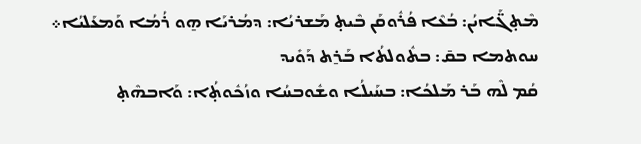ܡܶܬ̣ܓ̈ܰܐܝܳܢ: ܒܳܥܶܐ ܦܳܪܽܘܩܰܢ ܒܶܝܬ̣ ܡܰܫܪܝܳܐ: ܕܡܳܪܝܰܐ ܗ̱ܘ ܪܳܡܳܐ ܘܰܡܥܰܠܝܳܐ܀
ܚܘܬܡܐ ܒܩ̄: ܒܬܽܘܠܬܳܐ ܒܰܪ̱ܬ ܕܰܘܺܝܕ
ܩܳܡ ܠܶܗ ܒܰܪ ܡܰܠܟܳܐ: ܒܚܰܝܠܳܐ ܘܫܽܘܒܚܳܐ ܘܙܳܟܽܘܬ̣ܳܐ: ܘܰܐܒܗܶܬ̣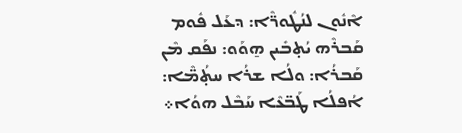ܐܶܢܽܘܢ ܠܢܳܛܽܘܪ̈ܶܐ: ܕܥܰܠ ܦܽܘܡ ܩܰܒܪܶܗ ܝܳܬ̣ܒܺܝܢ ܗ̱ܘܰܘ: ܢܦܰܩ ܡܶܢ ܩܰܒܪܳܐ: ܘܠܳܐ ܫܪܳܐ ܚܬ̣ܳܡ̈ܶܐ: ܐܳܦܠܳܐ ܛܰܒ̈ܥܶܐ ܚܰܒܶܠ ܗܘܳܐ܀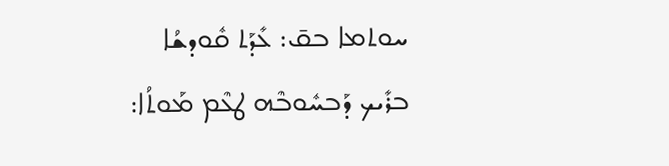ܚܘܬܡܐ ܒܩ̄: ܥܺܕܰܬ ܩܽܘܕܫܳܐ
ܒܪܺܝܟ ܕܰܒܚܽܘܒܶܗ ܛܥܶܡ ܡܰܘܬܳܐ: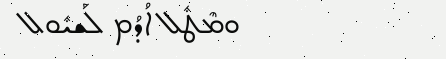ܘܡܶܛܽܠ ܐܳܕܳܡ ܠܰܫܝܽܘܠ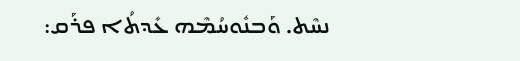ܢܚܶܬ. ܘܰܒܢܽܘܚܳܡܶܗ ܥܺܕܬܳܐ ܦܪܰܩ: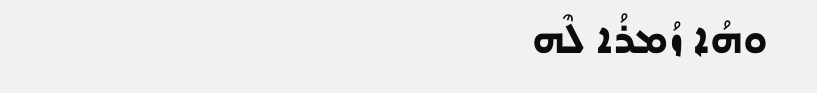ܘܗܳܐ ܙܳܡܪܳܐ ܠܶܗ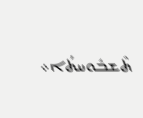ܬܶܫܒܽܘܚܬܳܐ܀